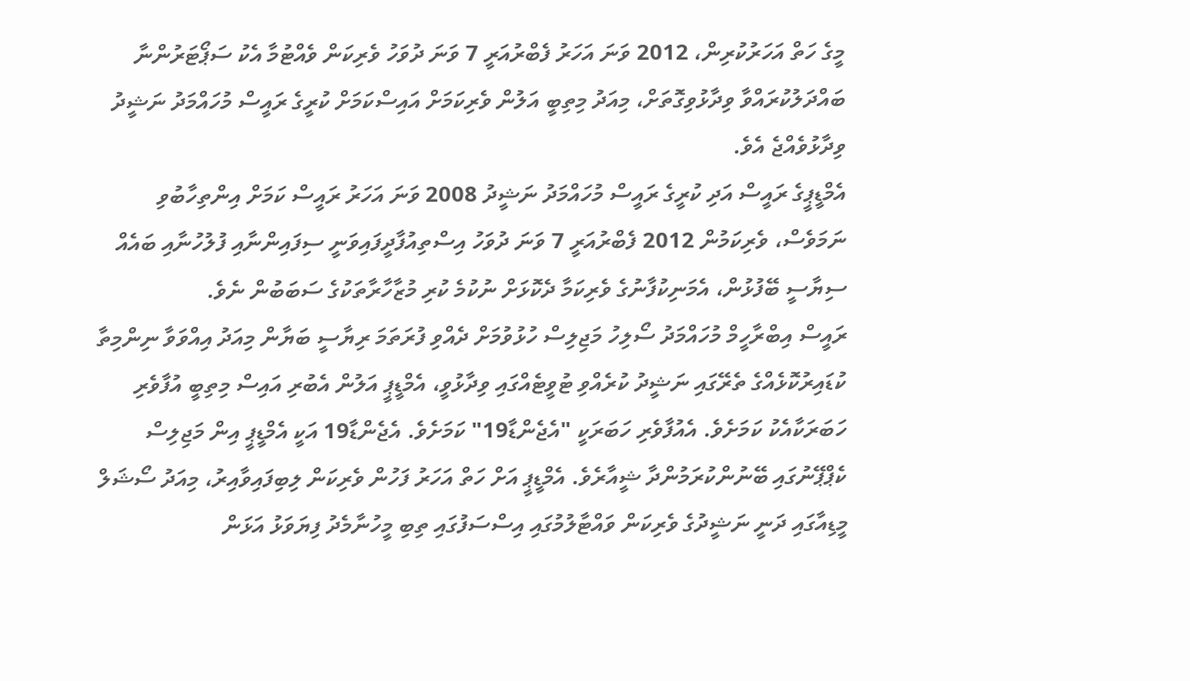މީގެ ހަތް އަހަރުކުރިން، 2012 ވަނަ އަހަރު ފެބްރުއަރީ 7 ވަނަ ދުވަހު ވެރިކަން ވެއްޓުމާ އެކު ސަޕޯޓަރުންނާ ބައްދަލުކުރައްވާ ވިދާޅުވިގޮތަށް، މިއަދު މިތިބީ އަލުން ވެރިކަމަށް އައިސްކަމަށް ކުރީގެ ރައީސް މުހައްމަދު ނަޝީދު ވިދާޅުވެއްޖެ އެވެ.
އެމްޑީޕީގެ ރައީސް އަދި ކުރީގެ ރައީސް މުހައްމަދު ނަޝީދު 2008 ވަނަ އަހަރު ރައީސް ކަމަށް އިންތިހާބުވި ނަމަވެސް، ވެރިކަމުން 2012 ފެބްރުއަރީ 7 ވަނަ ދުވަހު އިސްތިއުފާދީފައިވަނީ ސިފައިންނާއި ފުލުހުނާއި ބައެއް ސިޔާސީ ބޭފުޅުން، އެމަނިކުފާނުގެ ވެރިކަމާ ދެކޮޅަށް ނުކުމެ ކުރި މުޒާހާރާތަކުގެ ސަބަބުން ނެވެ.
ރައީސް އިބްރާހީމް މުހައްމަދު ސޯލިހު މަޖިލިސް ހުޅުވުމަށް ދެއްވި ފުރަތަމަ ރިޔާސީ ބަޔާން މިއަދު އިއްވަވާ ނިންމިތާ ކުޑައިރުކޮޅެއްގެ ތެރޭގައި ނަޝީދު ކުރެއްވި ޓުވީޓެއްގައި ވިދާޅުވީ، އެމްޑީޕީ އަލުން އެބުރި އައިސް މިތިބީ އުފާވެރި ހަބަރަކާއެކު ކަމަށެވެ. އެއުފާވެރި ހަބަރަކީ "އެޖެންޑާ19" ކަމަށެވެ. އެޖެންޑާ19 އަކީ އެމްޑީޕީ އިން މަޖިލިސް ކެޕްޕޭނުގައި ބޭނުންކުރަމުންދާ ޝީއާރެވެ. އެމްޑީޕީ އަށް ހަތް އަހަރު ފަހުން ވެރިކަން ލިބިފައިވާއިރު، މިއަދު ސޯޝަލް މީޑިއާގައި ދަނީ ނަޝީދުގެ ވެރިކަން ވައްޓާލުމުގައި އިސްސަފުގައި ތިބި މީހުނާމެދު ފިޔަވަޅު އަޅަން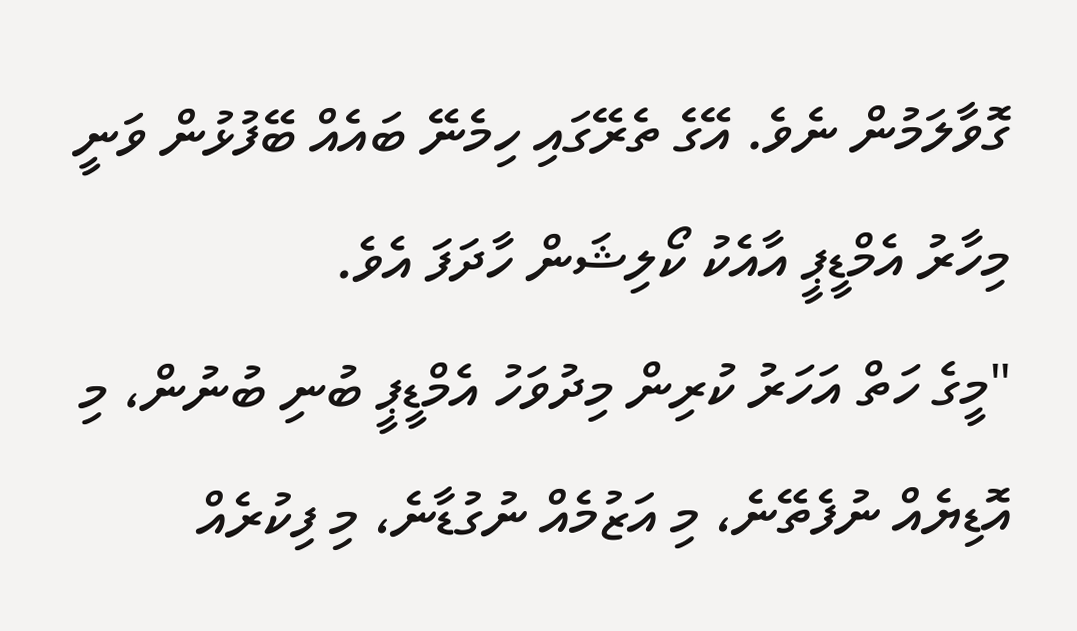ގޮވާލަމުން ނެވެ. އޭގެ ތެރޭގައި ހިމެނޭ ބައެއް ބޭފުޅުން ވަނީ މިހާރު އެމްޑީޕީ އާއެކު ކޯލިޝަން ހާދަފަ އެވެ.
"މީގެ ހަތް އަހަރު ކުރިން މިދުވަހު އެމްޑީޕީ ބުނި ބުނުން، މި އޮޑިޔެއް ނުފެތޭނެ، މި އަޒުމެއް ނުގުޑާނެ، މި ފިކުރެއް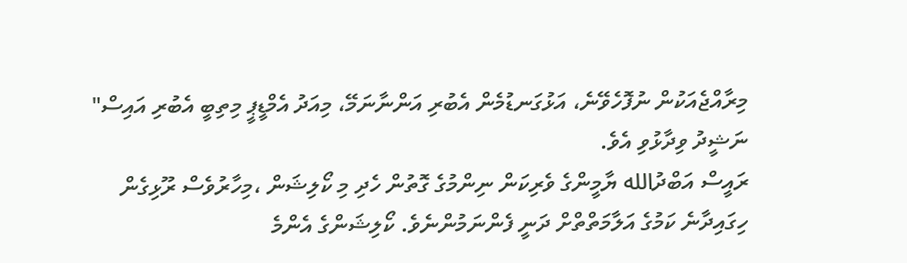މިރާއްޖެއަކުން ނުފޮހެވޭނެ، އަޅުގަނޑުމެން އެބުރި އަންނާނަމޭ، މިއަދު އެމްޑީޕީ މިތިބީ އެބުރި އައިސް" ނަޝީދު ވިދާޅުވި އެވެ.
ރައީސް އަބްދުالله ޔާމީންގެ ވެރިކަން ނިންމުގެ ގޮތުން ހެދި މި ކޯލިޝަން ،މިހާރުވެސް ރޫޅިގެން ހިގައިދާނެ ކަމުގެ އަލާމަތްތްށް ދަނީ ފެންނަމުންނެވެ. ކޯލިޝަންގެ އެންމެ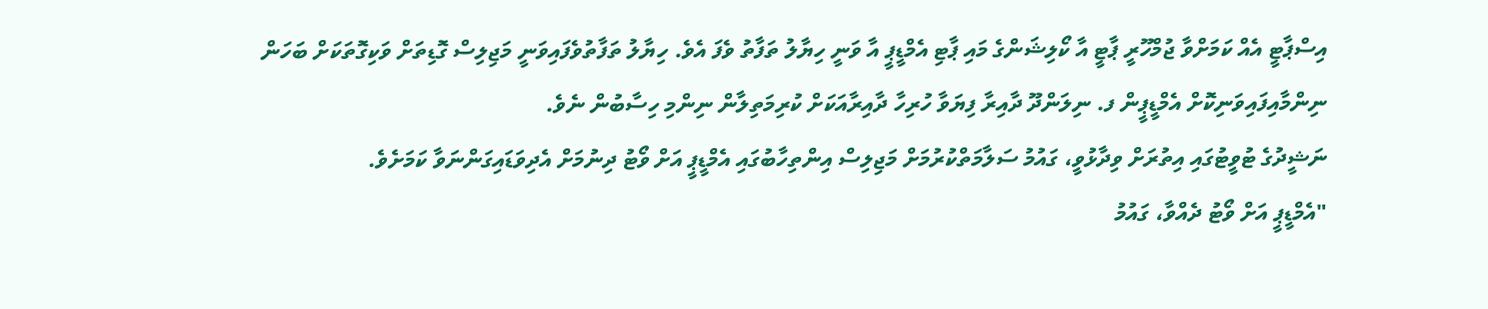އިސްޕާޓީ އެއް ކަމަށްވާ ޖުމްހޫރީ ޕާޓީ އާ ކޯލިޝަންގެ މައި ޕާޓި އެމްޑީޕީ އާ ވަނީ ހިޔާލު ތަފާތު ވެފަ އެވެ. ހިޔާލު ތަފާތުވެފައިވަނީ މަޖިލިސް ގޮޑިތަށް ވަކިގޮތަކަށް ބަހަން ނިންމާއިފައިވަނިކޮށް އެމްޑީޕީން ފ. ނިލަންދޫ ދާއިރާ ފިޔަވާ ހުރިހާ ދާއިރާއަކަށް ކުރިމަތިލާން ނިންމި ހިސާބުން ނެވެ.
ނަޝީދުގެ ޓުވީޓުގައި އިތުރަށް ވިދާޅުވީ، ގައުމު ސަލާމަތްކުރުމަށް މަޖިލިސް އިންތިހާބުގައި އެމްޑީޕީ އަށް ވޯޓު ދިނުމަށް އެދިވަޑައިގަންނަވާ ކަމަށެވެ.
"އެމްޑީޕީ އަށް ވޯޓު ދެއްވާ، ގައުމު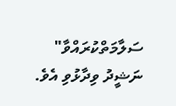ސަލާމަތްކުރައްވާ" ނަޝީދު ވިދާޅުވި އެވެ.